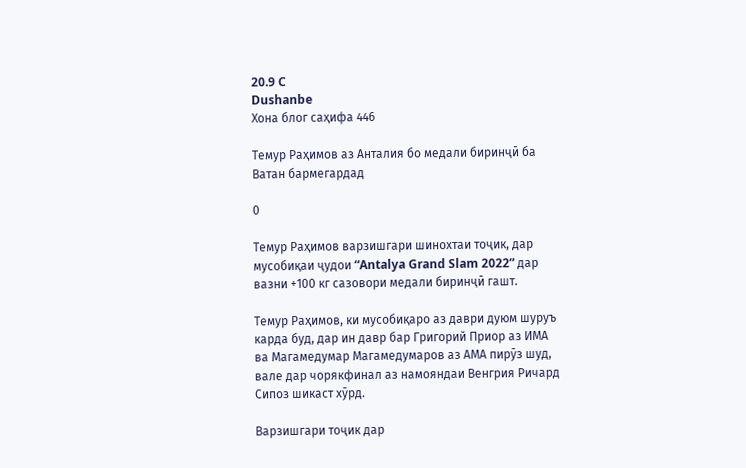20.9 C
Dushanbe
Хона блог саҳифа 446

Темур Раҳимов аз Анталия бо медали биринҷӣ ба Ватан бармегардад

0

Темур Раҳимов варзишгари шинохтаи тоҷик, дар мусобиқаи ҷудои “Antalya Grand Slam 2022” дар вазни +100 кг сазовори медали биринҷӣ гашт.

Темур Раҳимов, ки мусобиқаро аз даври дуюм шуруъ карда буд, дар ин давр бар Григорий Приор аз ИМА ва Магамедумар Магамедумаров аз АМА пирӯз шуд, вале дар чорякфинал аз намояндаи Венгрия Ричард Сипоз шикаст хӯрд.

Варзишгари тоҷик дар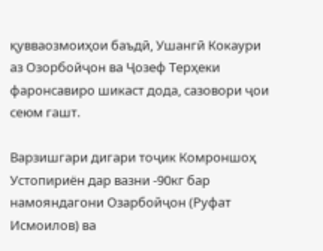қувваозмоиҳои баъдӣ, Ушангӣ Кокаури аз Озорбойҷон ва Ҷозеф Терҳеки фаронсавиро шикаст дода, сазовори ҷои сеюм гашт.

Варзишгари дигари тоҷик Комроншоҳ Устопириён дар вазни -90кг бар намояндагони Озарбойҷон (Руфат Исмоилов) ва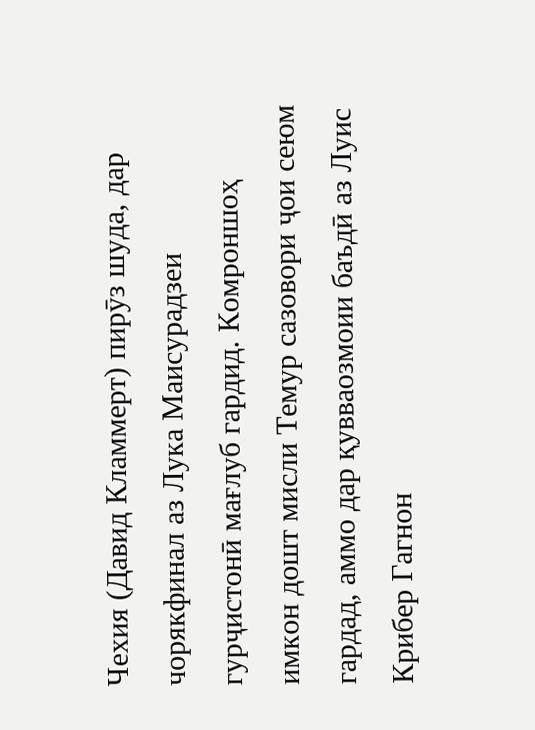Чехия (Давид Кламмерт) пирӯз шуда, дар чорякфинал аз Лука Маисурадзеи гурҷистонӣ мағлуб гардид. Комроншоҳ имкон дошт мисли Темур сазовори ҷои сеюм гардад, аммо дар қувваозмоии баъдӣ аз Луис Крибер Гагнон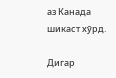аз Канада шикаст хӯрд.

Дигар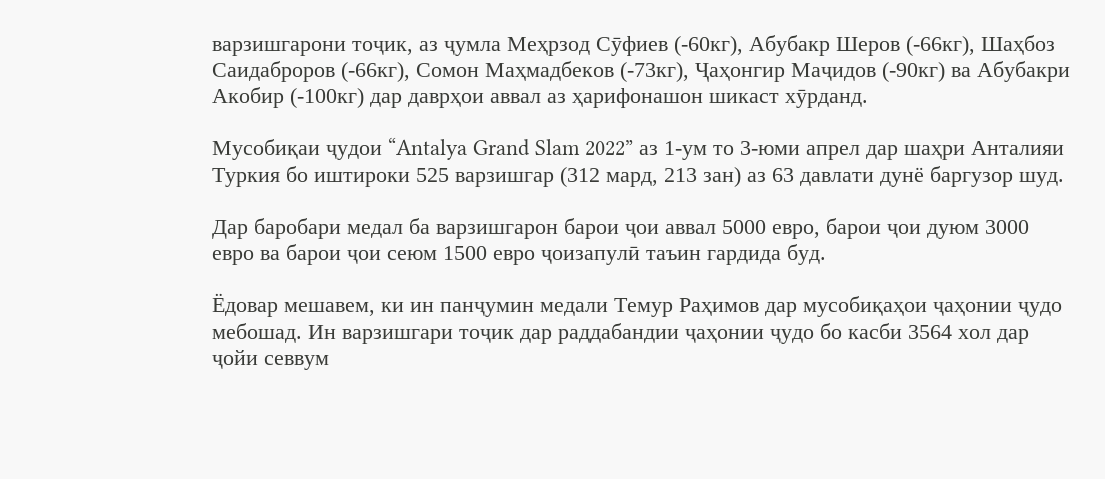варзишгарони тоҷик, аз ҷумла Меҳрзод Сӯфиев (-60кг), Абубакр Шеров (-66кг), Шаҳбоз Саидаброров (-66кг), Сомон Маҳмадбеков (-73кг), Ҷаҳонгир Маҷидов (-90кг) ва Абубакри Акобир (-100кг) дар даврҳои аввал аз ҳарифонашон шикаст хӯрданд.

Мусобиқаи ҷудои “Antalya Grand Slam 2022” аз 1-ум то 3-юми апрел дар шаҳри Анталияи Туркия бо иштироки 525 варзишгар (312 мард, 213 зан) аз 63 давлати дунё баргузор шуд.

Дар баробари медал ба варзишгарон барои ҷои аввал 5000 евро, барои ҷои дуюм 3000 евро ва барои ҷои сеюм 1500 евро ҷоизапулӣ таъин гардида буд.

Ёдовар мешавем, ки ин панҷумин медали Темур Раҳимов дар мусобиқаҳои ҷаҳонии ҷудо мебошад. Ин варзишгари тоҷик дар раддабандии ҷаҳонии ҷудо бо касби 3564 хол дар ҷойи севвум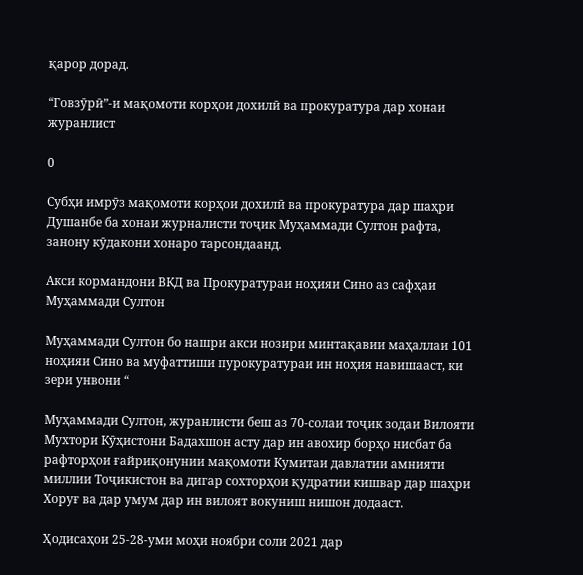қарор дорад.

“Говзӯрӣ”-и мақомоти корҳои дохилӣ ва прокуратура дар хонаи журанлист

0

Субҳи имрӯз мақомоти корҳои дохилӣ ва прокуратура дар шаҳри Душанбе ба хонаи журналисти тоҷик Муҳаммади Султон рафта, занону кӯдакони хонаро тарсондаанд.

Акси кормандони ВКД ва Прокуратураи ноҳияи Сино аз сафҳаи Муҳаммади Султон

Муҳаммади Султон бо нашри акси нозири минтақавии маҳаллаи 101 ноҳияи Сино ва муфаттиши пурокуратураи ин ноҳия навишааст, ки зери унвони “

Муҳаммади Султон, журанлисти беш аз 70-солаи тоҷик зодаи Вилояти Мухтори Кӯҳистони Бадахшон асту дар ин авохир борҳо нисбат ба рафторҳои ғайриқонунии мақомоти Кумитаи давлатии амнияти миллии Тоҷикистон ва дигар сохторҳои қудратии кишвар дар шаҳри Хоруғ ва дар умум дар ин вилоят вокуниш нишон додааст.

Ҳодисаҳои 25-28-уми моҳи ноябри соли 2021 дар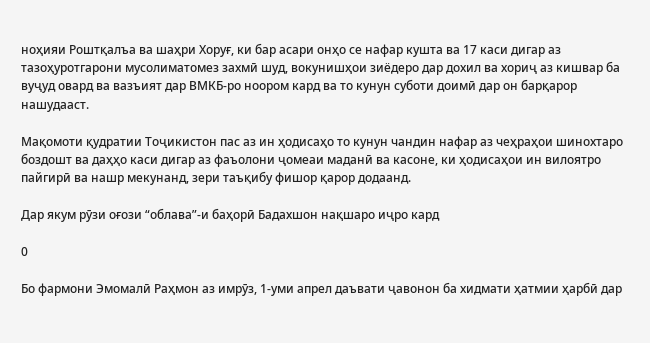ноҳияи Роштқалъа ва шаҳри Хоруғ, ки бар асари онҳо се нафар кушта ва 17 каси дигар аз тазоҳуротгарони мусолиматомез захмӣ шуд, вокунишҳои зиёдеро дар дохил ва хориҷ аз кишвар ба вуҷуд овард ва вазъият дар ВМКБ-ро ноором кард ва то кунун суботи доимӣ дар он барқарор нашудааст.

Мақомоти қудратии Тоҷикистон пас аз ин ҳодисаҳо то кунун чандин нафар аз чеҳраҳои шинохтаро боздошт ва даҳҳо каси дигар аз фаъолони ҷомеаи маданӣ ва касоне, ки ҳодисаҳои ин вилоятро пайгирӣ ва нашр мекунанд, зери таъқибу фишор қарор додаанд.

Дар якум рӯзи оғози “облава”-и баҳорӣ Бадахшон нақшаро иҷро кард

0

Бо фармони Эмомалӣ Раҳмон аз имрӯз, 1-уми апрел даъвати ҷавонон ба хидмати ҳатмии ҳарбӣ дар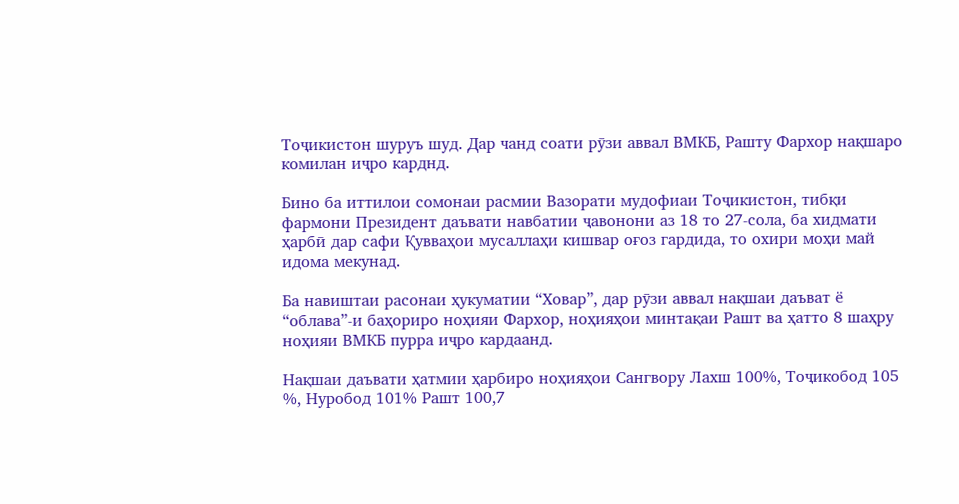Тоҷикистон шуруъ шуд. Дар чанд соати рӯзи аввал ВМКБ, Рашту Фархор нақшаро комилан иҷро карднд.

Бино ба иттилои сомонаи расмии Вазорати мудофиаи Тоҷикистон, тибқи фармони Президент даъвати навбатии ҷавонони аз 18 то 27-сола, ба хидмати ҳарбӣ дар сафи Қувваҳои мусаллаҳи кишвар оғоз гардида, то охири моҳи май идома мекунад.

Ба навиштаи расонаи ҳукуматии “Ховар”, дар рӯзи аввал нақшаи даъват ё “облава”-и баҳориро ноҳияи Фархор, ноҳияҳои минтақаи Рашт ва ҳатто 8 шаҳру ноҳияи ВМКБ пурра иҷро кардаанд.

Нақшаи даъвати ҳатмии ҳарбиро ноҳияҳои Сангвору Лахш 100%, Тоҷикобод 105 %, Нуробод 101% Рашт 100,7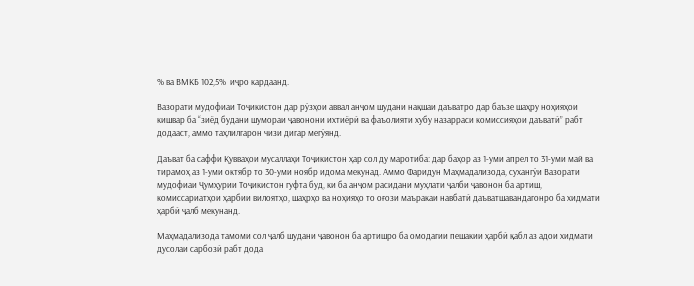% ва ВМКБ 102,5%  иҷро кардаанд.

Вазорати мудофиаи Тоҷикистон дар рӯзҳои аввал анҷом шудани нақшаи даъватро дар баъзе шаҳру ноҳияҳои кишвар ба “зиёд будани шумораи ҷавонони ихтиёрӣ ва фаъолияти хубу назарраси комиссияҳои даъватӣ” рабт додааст, аммо таҳлилгарон чизи дигар мегӯянд.

Даъват ба саффи Қувваҳои мусаллаҳи Тоҷикистон ҳар сол ду маротиба: дар баҳор аз 1-уми апрел то 31-уми май ва тирамоҳ аз 1-уми октябр то 30-уми ноябр идома мекунад. Аммо Фаридун Маҳмадализода, сухангӯи Вазорати мудофиаи Ҷумҳурии Тоҷикистон гуфта буд, ки ба анҷом расидани муҳлати ҷалби ҷавонон ба артиш, комиссариатҳои ҳарбии вилоятҳо, шаҳрҳо ва ноҳияҳо то оғози маъракаи навбатӣ даъватшавандагонро ба хидмати ҳарбӣ ҷалб мекунанд.

Маҳмадализода тамоми сол ҷалб шудани ҷавонон ба артишро ба омодагии пешакии ҳарбӣ қабл аз адои хидмати дусолаи сарбозӣ рабт дода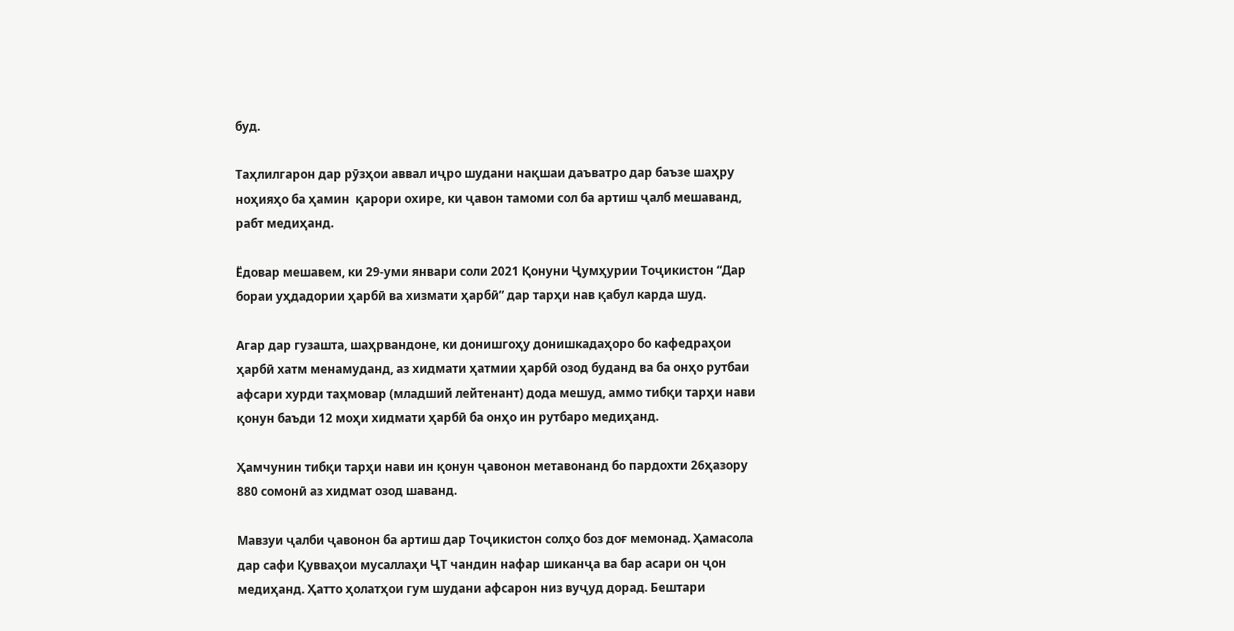буд.

Таҳлилгарон дар рӯзҳои аввал иҷро шудани нақшаи даъватро дар баъзе шаҳру ноҳияҳо ба ҳамин  қарори охире, ки ҷавон тамоми сол ба артиш ҷалб мешаванд, рабт медиҳанд.

Ёдовар мешавем, ки 29-уми январи соли 2021 Қонуни Ҷумҳурии Тоҷикистон “Дар бораи уҳдадории ҳарбӣ ва хизмати ҳарбӣ” дар тарҳи нав қабул карда шуд.

Агар дар гузашта, шаҳрвандоне, ки донишгоҳу донишкадаҳоро бо кафедраҳои ҳарбӣ хатм менамуданд, аз хидмати ҳатмии ҳарбӣ озод буданд ва ба онҳо рутбаи афсари хурди таҳмовар (младший лейтенант) дода мешуд, аммо тибқи тарҳи нави қонун баъди 12 моҳи хидмати ҳарбӣ ба онҳо ин рутбаро медиҳанд.

Ҳамчунин тибқи тарҳи нави ин қонун ҷавонон метавонанд бо пардохти 26ҳазору 880 сомонӣ аз хидмат озод шаванд.

Мавзуи ҷалби ҷавонон ба артиш дар Тоҷикистон солҳо боз доғ мемонад. Ҳамасола дар сафи Қувваҳои мусаллаҳи ҶТ чандин нафар шиканҷа ва бар асари он ҷон медиҳанд. Ҳатто ҳолатҳои гум шудани афсарон низ вуҷуд дорад. Бештари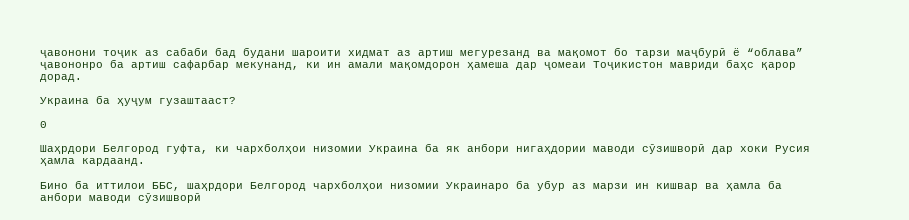ҷавонони тоҷик аз сабаби бад будани шароити хидмат аз артиш мегурезанд ва мақомот бо тарзи маҷбурӣ ё “облава” ҷавононро ба артиш сафарбар мекунанд, ки ин амали мақомдорон ҳамеша дар ҷомеаи Тоҷикистон мавриди баҳс қарор дорад.

Украина ба ҳуҷум гузаштааст?

0

Шаҳрдори Белгород гуфта, ки чархболҳои низомии Украина ба як анбори нигаҳдории маводи сӯзишворӣ дар хоки Русия ҳамла кардаанд.

Бино ба иттилои ББС, шаҳрдори Белгород чархболҳои низомии Украинаро ба убур аз марзи ин кишвар ва ҳамла ба анбори маводи сӯзишворӣ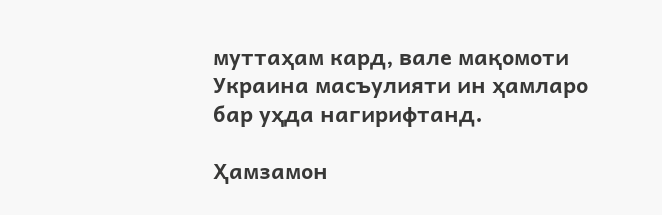муттаҳам кард, вале мақомоти Украина масъулияти ин ҳамларо бар уҳда нагирифтанд.

Ҳамзамон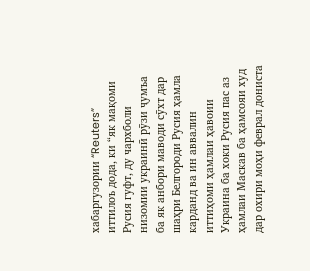хабаргузории “Reuters” иттилоъ дода, ки “як мақоми Русия гуфт, ду чархболи низомии украинӣ рӯзи ҷумъа ба як анбори маводи сӯхт дар шаҳри Белгороди Русия ҳамла карданд ва ин аввалин иттиҳоми ҳамлаи ҳавоии Украина ба хоки Русия пас аз ҳамлаи Маскав ба ҳамсояи худ дар охири моҳи феврал дониста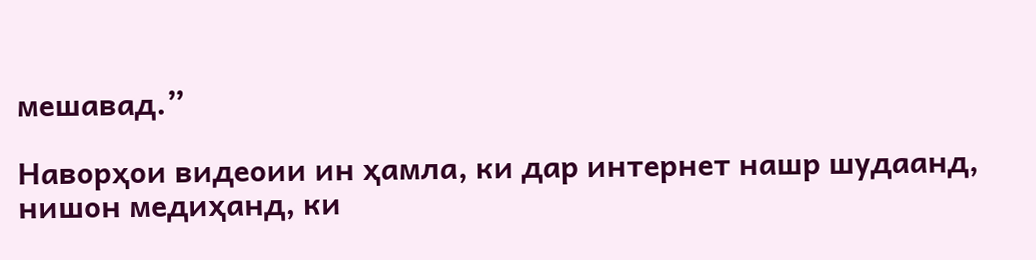мешавад.”

Наворҳои видеоии ин ҳамла, ки дар интернет нашр шудаанд, нишон медиҳанд, ки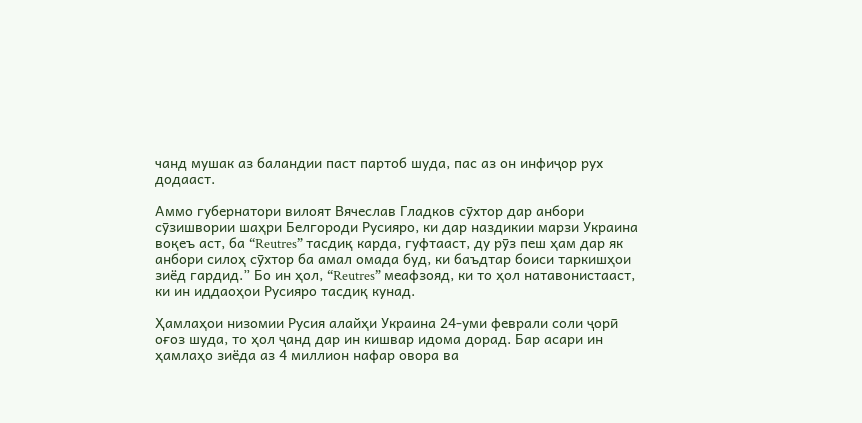чанд мушак аз баландии паст партоб шуда, пас аз он инфиҷор рух додааст.

Аммо губернатори вилоят Вячеслав Гладков сӯхтор дар анбори сӯзишвории шаҳри Белгороди Русияро, ки дар наздикии марзи Украина воқеъ аст, ба “Reutres” тасдиқ карда, гуфтааст, ду рӯз пеш ҳам дар як анбори силоҳ сӯхтор ба амал омада буд, ки баъдтар боиси таркишҳои зиёд гардид.” Бо ин ҳол, “Reutres” меафзояд, ки то ҳол натавонистааст, ки ин иддаоҳои Русияро тасдиқ кунад.

Ҳамлаҳои низомии Русия алайҳи Украина 24-уми феврали соли ҷорӣ оғоз шуда, то ҳол ҷанд дар ин кишвар идома дорад. Бар асари ин ҳамлаҳо зиёда аз 4 миллион нафар овора ва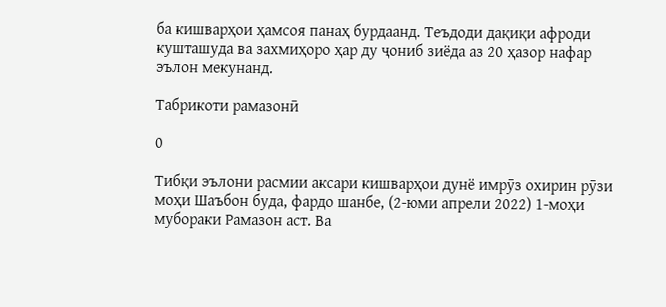ба кишварҳои ҳамсоя панаҳ бурдаанд. Теъдоди дақиқи афроди кушташуда ва захмиҳоро ҳар ду ҷониб зиёда аз 20 ҳазор нафар эълон мекунанд.

Табрикоти рамазонӣ

0

Тибқи эълони расмии аксари кишварҳои дунё имрӯз охирин рӯзи моҳи Шаъбон буда, фардо шанбе, (2-юми апрели 2022) 1-моҳи мубораки Рамазон аст. Ва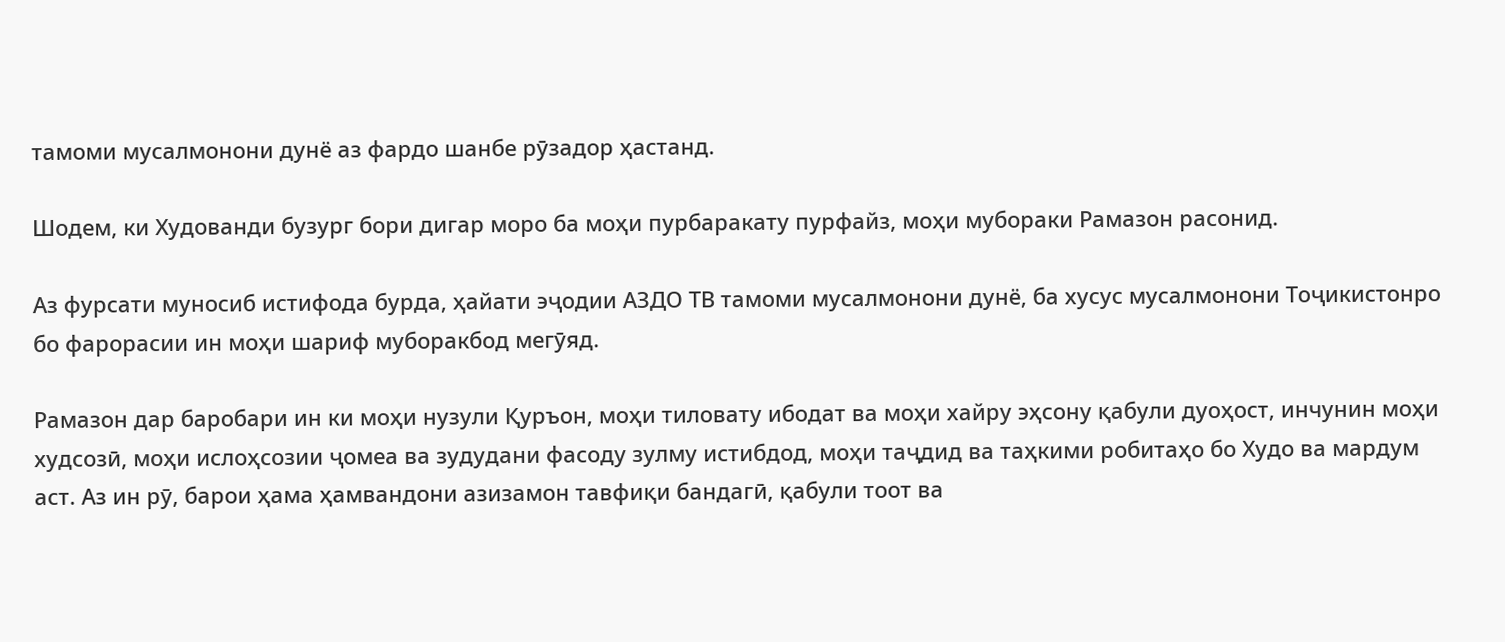тамоми мусалмонони дунё аз фардо шанбе рӯзадор ҳастанд.

Шодем, ки Худованди бузург бори дигар моро ба моҳи пурбаракату пурфайз, моҳи мубораки Рамазон расонид.

Аз фурсати муносиб истифода бурда, ҳайати эҷодии АЗДО ТВ тамоми мусалмонони дунё, ба хусус мусалмонони Тоҷикистонро бо фарорасии ин моҳи шариф муборакбод мегӯяд.

Рамазон дар баробари ин ки моҳи нузули Қуръон, моҳи тиловату ибодат ва моҳи хайру эҳсону қабули дуоҳост, инчунин моҳи худсозӣ, моҳи ислоҳсозии ҷомеа ва зудудани фасоду зулму истибдод, моҳи таҷдид ва таҳкими робитаҳо бо Худо ва мардум аст. Аз ин рӯ, барои ҳама ҳамвандони азизамон тавфиқи бандагӣ, қабули тоот ва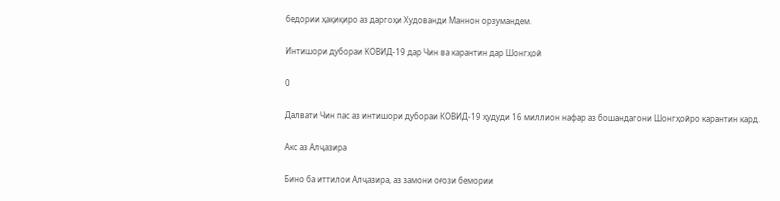бедории ҳақиқиро аз даргоҳи Худованди Маннон орзумандем.

Интишори дубораи КОВИД-19 дар Чин ва карантин дар Шонгҳой

0

Далвати Чин пас аз интишори дубораи КОВИД-19 ҳудуди 16 миллион нафар аз бошандагони Шонгҳойро карантин кард.

Акс аз Алҷазира

Бино ба иттилои Алҷазира, аз замони оғози бемории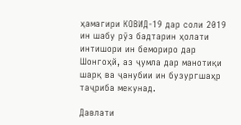ҳамагири КОВИД-19 дар соли 2019 ин шабу рӯз бадтарин ҳолати интишори ин бемориро дар Шонгоҳй, аз ҷумла дар манотиқи шарқ ва ҷанубии ин бузургшаҳр таҷриба мекунад.

Давлати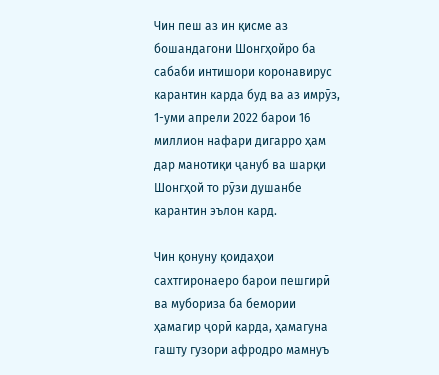Чин пеш аз ин қисме аз бошандагони Шонгҳойро ба сабаби интишори коронавирус карантин карда буд ва аз имрӯз, 1-уми апрели 2022 барои 16 миллион нафари дигарро ҳам дар манотиқи ҷануб ва шарқи Шонгҳой то рӯзи душанбе карантин эълон кард.

Чин қонуну қоидаҳои сахтгиронаеро барои пешгирӣ ва мубориза ба бемории ҳамагир ҷорӣ карда, ҳамагуна гашту гузори афродро мамнуъ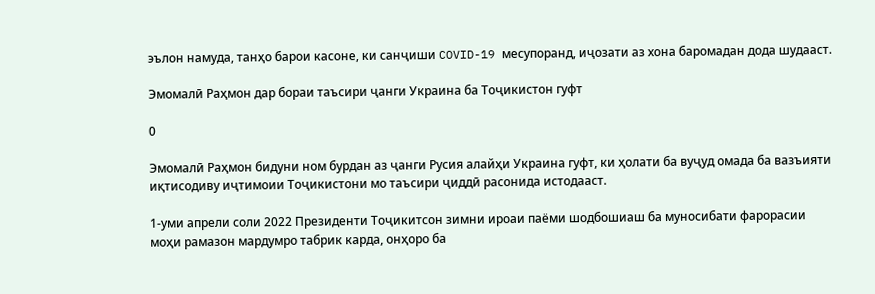эълон намуда, танҳо барои касоне, ки санҷиши COVID-19 месупоранд, иҷозати аз хона баромадан дода шудааст.

Эмомалӣ Раҳмон дар бораи таъсири ҷанги Украина ба Тоҷикистон гуфт

0

Эмомалӣ Раҳмон бидуни ном бурдан аз ҷанги Русия алайҳи Украина гуфт, ки ҳолати ба вуҷуд омада ба вазъияти иқтисодиву иҷтимоии Тоҷикистони мо таъсири ҷиддӣ расонида истодааст.

1-уми апрели соли 2022 Президенти Тоҷикитсон зимни ироаи паёми шодбошиаш ба муносибати фарорасии моҳи рамазон мардумро табрик карда, онҳоро ба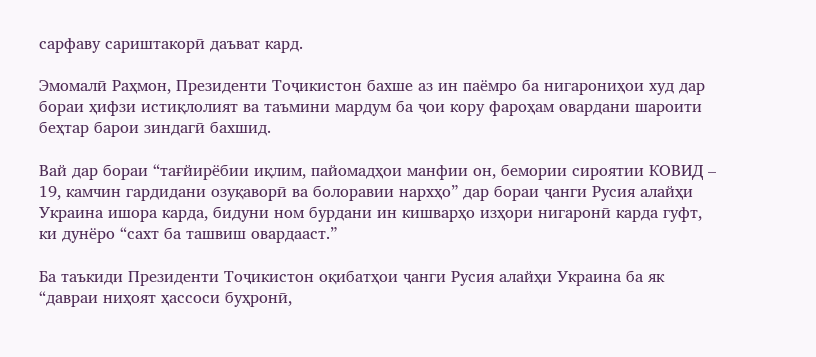сарфаву сариштакорӣ даъват кард.

Эмомалӣ Раҳмон, Президенти Тоҷикистон бахше аз ин паёмро ба нигарониҳои худ дар бораи ҳифзи истиқлолият ва таъмини мардум ба ҷои кору фароҳам овардани шароити беҳтар барои зиндагӣ бахшид.

Вай дар бораи “тағйирёбии иқлим, пайомадҳои манфии он, бемории сироятии КОВИД – 19, камчин гардидани озуқаворӣ ва болоравии нархҳо” дар бораи ҷанги Русия алайҳи Украина ишора карда, бидуни ном бурдани ин кишварҳо изҳори нигаронӣ карда гуфт, ки дунёро “сахт ба ташвиш овардааст.”

Ба таъкиди Президенти Тоҷикистон оқибатҳои ҷанги Русия алайҳи Украина ба як “давраи ниҳоят ҳассоси буҳронӣ,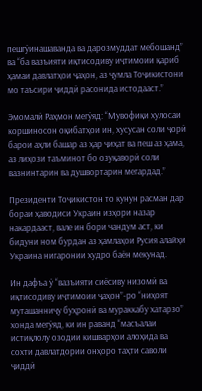пешгӯинашаванда ва дарозмуддат мебошанд” ва “ба вазъияти иқтисодиву иҷтимоии қариб ҳамаи давлатҳои ҷаҳон, аз ҷумла Тоҷикистони мо таъсири ҷиддӣ расонида истодааст.”

Эмомалӣ Раҳмон мегӯяд: “Мувофиқи хулосаи коршиносон оқибатҳои ин, хусусан соли ҷорӣ барои аҳли башар аз ҳар ҷиҳат ва пеш аз ҳама, аз лиҳози таъминот бо озуқаворӣ соли вазнинтарин ва душвортарин мегардад.”

Президенти Тоҷикистон то кунун расман дар бораи ҳаводиси Украин изҳори назар накардааст, вале ин бори чандум аст, ки бидуни ном бурдан аз ҳамлаҳои Русия алайҳи Украина нигаронии худро баён мекунад.

Ин дафъа ӯ “вазъияти сиёсиву низомӣ ва иқтисодиву иҷтимоии ҷаҳон”-ро “ниҳоят муташанниҷу буҳронӣ ва мураккабу хатарзо” хонда мегӯяд, ки ин раванд “масъалаи истиқлолу озодии кишварҳои алоҳида ва сохти давлатдории онҳоро таҳти саволи ҷиддӣ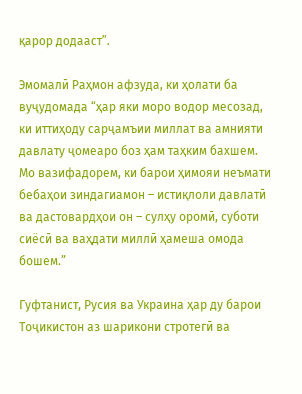қарор додааст”.

Эмомалӣ Раҳмон афзуда, ки ҳолати ба вуҷудомада “ҳар яки моро водор месозад, ки иттиҳоду сарҷамъии миллат ва амнияти давлату ҷомеаро боз ҳам таҳким бахшем. Мо вазифадорем, ки барои ҳимояи неъмати бебаҳои зиндагиамон – истиқлоли давлатӣ ва дастовардҳои он – сулҳу оромӣ, суботи сиёсӣ ва ваҳдати миллӣ ҳамеша омода бошем.”

Гуфтанист, Русия ва Украина ҳар ду барои Тоҷикистон аз шарикони стротегӣ ва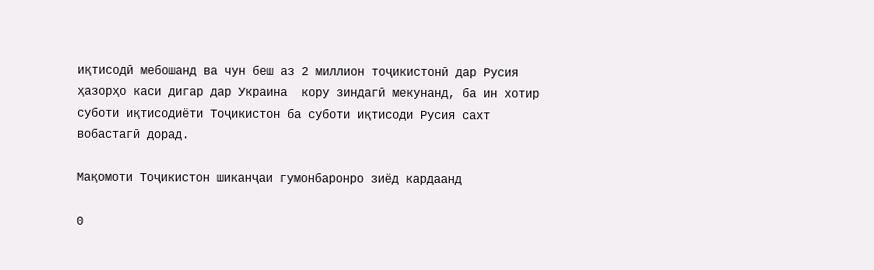иқтисодӣ мебошанд ва чун беш аз 2 миллион тоҷикистонӣ дар Русия ҳазорҳо каси дигар дар Украина  кору зиндагӣ мекунанд, ба ин хотир суботи иқтисодиёти Тоҷикистон ба суботи иқтисоди Русия сахт вобастагӣ дорад.

Мақомоти Тоҷикистон шиканҷаи гумонбаронро зиёд кардаанд

0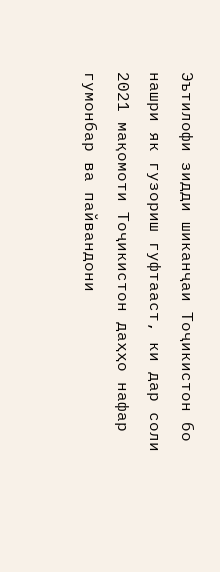Эътилофи зидди шиканҷаи Тоҷикистон бо нашри як гузориш гуфтааст, ки дар соли 2021 мақомоти Тоҷикистон даҳҳо нафар гумонбар ва пайвандони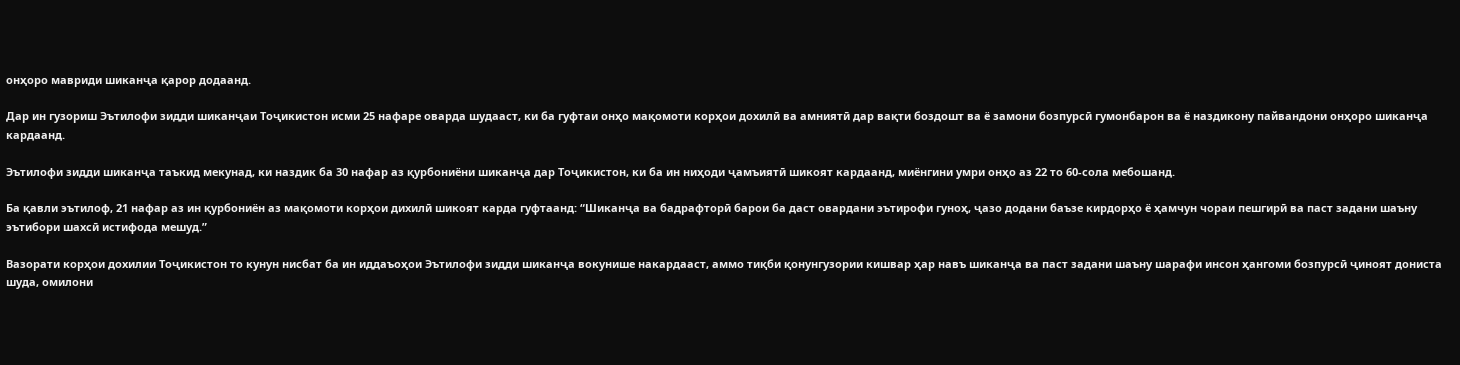онҳоро мавриди шиканҷа қарор додаанд.

Дар ин гузориш Эътилофи зидди шиканҷаи Тоҷикистон исми 25 нафаре оварда шудааст, ки ба гуфтаи онҳо мақомоти корҳои дохилӣ ва амниятӣ дар вақти боздошт ва ё замони бозпурсӣ гумонбарон ва ё наздикону пайвандони онҳоро шиканҷа кардаанд.

Эътилофи зидди шиканҷа таъкид мекунад, ки наздик ба 30 нафар аз қурбониёни шиканҷа дар Тоҷикистон, ки ба ин ниҳоди ҷамъиятӣ шикоят кардаанд, миёнгини умри онҳо аз 22 то 60-сола мебошанд.

Ба қавли эътилоф, 21 нафар аз ин қурбониён аз мақомоти корҳои дихилӣ шикоят карда гуфтаанд: “Шиканҷа ва бадрафторӣ барои ба даст овардани эътирофи гуноҳ, ҷазо додани баъзе кирдорҳо ё ҳамчун чораи пешгирӣ ва паст задани шаъну эътибори шахсӣ истифода мешуд.”

Вазорати корҳои дохилии Тоҷикистон то кунун нисбат ба ин иддаъоҳои Эътилофи зидди шиканҷа вокунише накардааст, аммо тиқби қонунгузории кишвар ҳар навъ шиканҷа ва паст задани шаъну шарафи инсон ҳангоми бозпурсӣ ҷиноят дониста шуда, омилони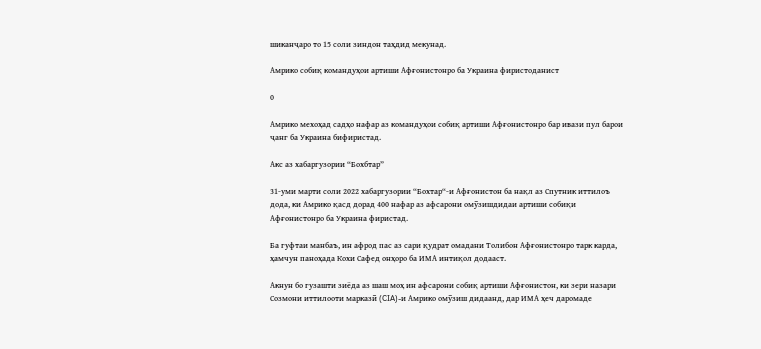шиканҷаро то 15 соли зиндон таҳдид мекунад.

Амрико собиқ командуҳои артиши Афғонистонро ба Украина фиристоданист

0

Амрико мехоҳад садҳо нафар аз командуҳои собиқ артиши Афғонистонро бар ивази пул барои ҷанг ба Украина бифиристад.

Акс аз хабаргузории “Бохбтар”

31-уми марти соли 2022 хабаргузории “Бохтар“-и Афғонистон ба нақл аз Спутник иттилоъ дода, ки Амрико қасд дорад 400 нафар аз афсарони омӯзишдидаи артиши собиқи Афғонистонро ба Украина фиристад.

Ба гуфтаи манбаъ, ин афрод пас аз сари қудрат омадани Толибон Афғонистонро тарк карда, ҳамчун паноҳада Кохи Сафед онҳоро ба ИМА интиқол додааст.

Акнун бо гузашти зиёда аз шаш моҳ ин афсарони собиқ артиши Афғонистон, ки зери назари Созмони иттилооти марказӣ (CIA)-и Амрико омӯзиш дидаанд, дар ИМА ҳеч даромаде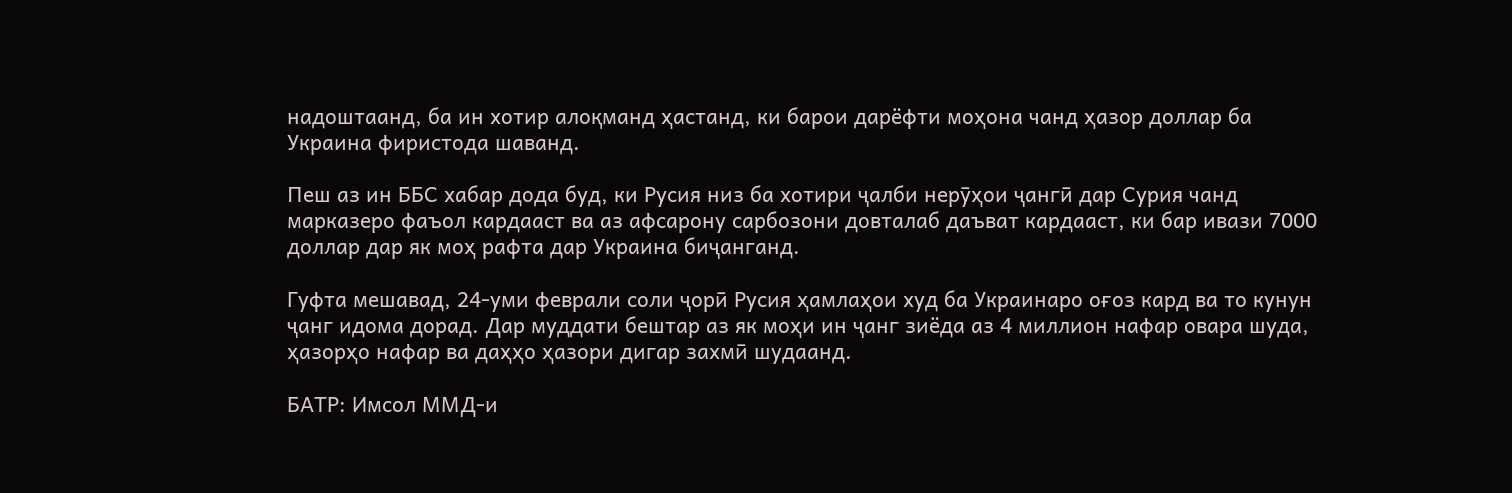надоштаанд, ба ин хотир алоқманд ҳастанд, ки барои дарёфти моҳона чанд ҳазор доллар ба Украина фиристода шаванд.

Пеш аз ин ББС хабар дода буд, ки Русия низ ба хотири ҷалби нерӯҳои ҷангӣ дар Сурия чанд марказеро фаъол кардааст ва аз афсарону сарбозони довталаб даъват кардааст, ки бар ивази 7000 доллар дар як моҳ рафта дар Украина биҷанганд.

Гуфта мешавад, 24-уми феврали соли ҷорӣ Русия ҳамлаҳои худ ба Украинаро оғоз кард ва то кунун ҷанг идома дорад. Дар муддати бештар аз як моҳи ин ҷанг зиёда аз 4 миллион нафар овара шуда, ҳазорҳо нафар ва даҳҳо ҳазори дигар захмӣ шудаанд.

БАТР: Имсол ММД-и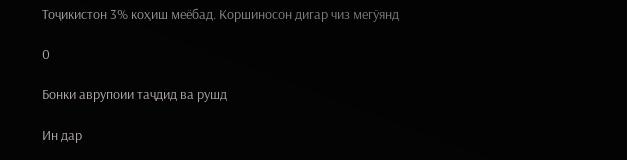Тоҷикистон 3% коҳиш меёбад. Коршиносон дигар чиз мегӯянд

0

Бонки аврупоии таҷдид ва рушд

Ин дар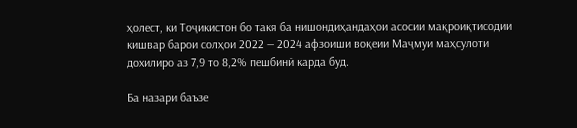ҳолест, ки Тоҷикистон бо такя ба нишондиҳандаҳои асосии мақроиқтисодии кишвар барои солҳои 2022 — 2024 афзоиши воқеии Маҷмуи маҳсулоти дохилиро аз 7,9 то 8,2% пешбинӣ карда буд.

Ба назари баъзе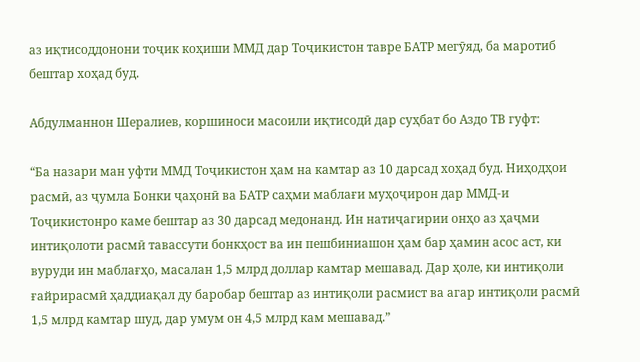аз иқтисоддонони тоҷик коҳиши ММД дар Тоҷикистон тавре БАТР мегӯяд, ба маротиб бештар хоҳад буд.

Абдулманнон Шералиев, коршиноси масоили иқтисодӣ дар суҳбат бо Аздо ТВ гуфт:

“Ба назари ман уфти ММД Тоҷикистон ҳам на камтар аз 10 дарсад хоҳад буд. Ниҳодҳои расмӣ, аз ҷумла Бонки ҷаҳонӣ ва БАТР саҳми маблағи муҳоҷирон дар ММД-и Тоҷикистонро каме бештар аз 30 дарсад медонанд. Ин натиҷагирии онҳо аз ҳаҷми интиқолоти расмӣ тавассути бонкҳост ва ин пешбиниашон ҳам бар ҳамин асос аст, ки вуруди ин маблағҳо, масалан 1,5 млрд доллар камтар мешавад. Дар ҳоле, ки интиқоли ғайрирасмӣ ҳаддиақал ду баробар бештар аз интиқоли расмист ва агар интиқоли расмӣ 1,5 млрд камтар шуд, дар умум он 4,5 млрд кам мешавад.”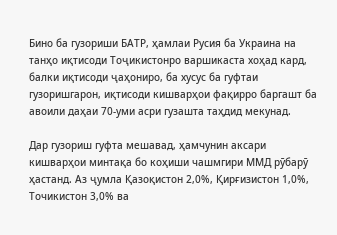Бино ба гузориши БАТР, ҳамлаи Русия ба Украина на танҳо иқтисоди Тоҷикистонро варшикаста хоҳад кард, балки иқтисоди ҷаҳониро, ба хусус ба гуфтаи гузоришгарон, иқтисоди кишварҳои фақирро баргашт ба авоили даҳаи 70-уми асри гузашта таҳдид мекунад.

Дар гузориш гуфта мешавад, ҳамчунин аксари кишварҳои минтақа бо коҳиши чашмгири ММД рӯбарӯ ҳастанд. Аз ҷумла Қазоқистон 2,0%, Қирғизистон 1,0%, Точикистон 3,0% ва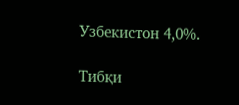Узбекистон 4,0%.

Тибқи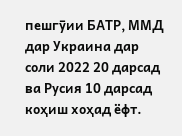пешгӯии БАТР, ММД дар Украина дар соли 2022 20 дарсад ва Русия 10 дарсад коҳиш хоҳад ёфт.